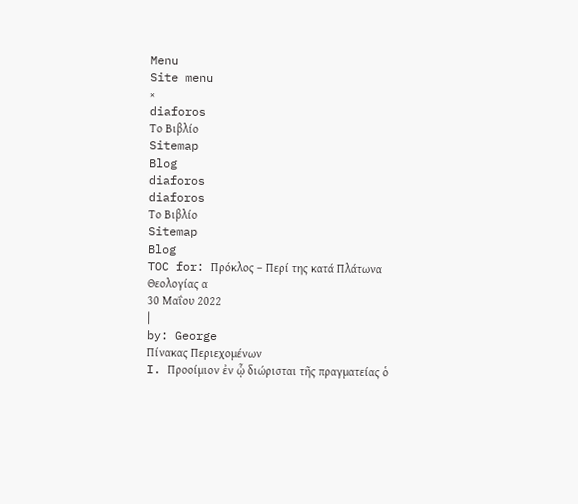Menu
Site menu
×
diaforos
Το Βιβλίο
Sitemap
Blog
diaforos
diaforos
Το Βιβλίο
Sitemap
Blog
TOC for: Πρόκλος – Περί της κατά Πλάτωνα Θεολογίας α
30 Μαΐου 2022
|
by: George
Πίνακας Περιεχομένων
I. Προοίμιον ἐν ᾧ διώρισται τῆς πραγματείας ὁ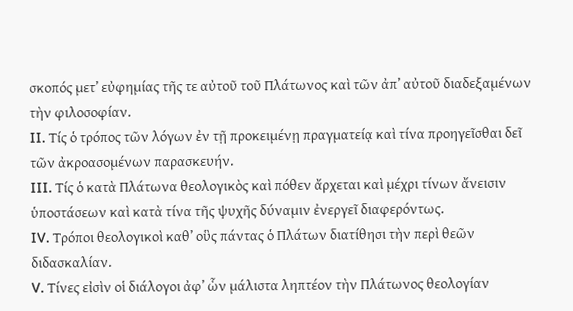σκοπός μετ’ εὐφημίας τῆς τε αὐτοῦ τοῦ Πλάτωνος καὶ τῶν ἀπ’ αὐτοῦ διαδεξαμένων τὴν φιλοσοφίαν.
II. Τίς ὁ τρόπος τῶν λόγων ἐν τῇ προκειμένῃ πραγματείᾳ καὶ τίνα προηγεῖσθαι δεῖ τῶν ἀκροασομένων παρασκευήν.
III. Τίς ὁ κατὰ Πλάτωνα θεολογικὸς καὶ πόθεν ἄρχεται καὶ μέχρι τίνων ἄνεισιν ὑποστάσεων καὶ κατὰ τίνα τῆς ψυχῆς δύναμιν ἐνεργεῖ διαφερόντως.
IV. Τρόποι θεολογικοὶ καθ’ οὓς πάντας ὁ Πλάτων διατίθησι τὴν περὶ θεῶν διδασκαλίαν.
V. Τίνες εἰσὶν οἱ διάλογοι ἀφ’ ὧν μάλιστα ληπτέον τὴν Πλάτωνος θεολογίαν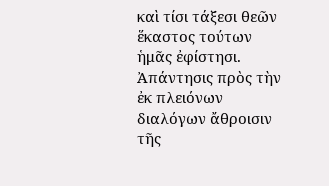καὶ τίσι τάξεσι θεῶν ἕκαστος τούτων ἡμᾶς ἐφίστησι. Ἀπάντησις πρὸς τὴν ἐκ πλειόνων διαλόγων ἄθροισιν τῆς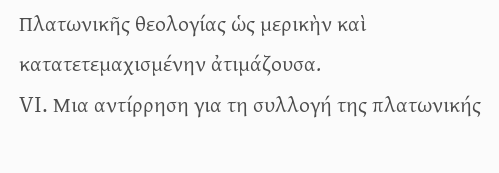Πλατωνικῆς θεολογίας ὡς μερικὴν καὶ κατατετεμαχισμένην ἀτιμάζουσα.
VI. Μια αντίρρηση για τη συλλογή της πλατωνικής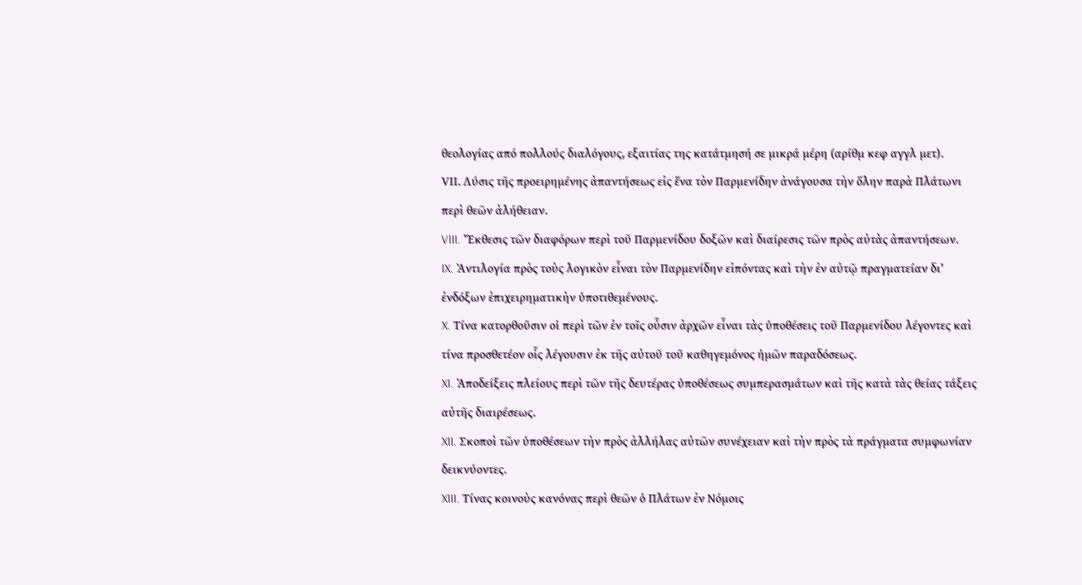θεολογίας από πολλούς διαλόγους, εξαιτίας της κατάτμησή σε μικρά μέρη (αρίθμ κεφ αγγλ μετ).
VIΙ. Λύσις τῆς προειρημένης ἀπαντήσεως εἰς ἕνα τὸν Παρμενίδην ἀνάγουσα τὴν ὅλην παρὰ Πλάτωνι περὶ θεῶν ἀλήθειαν.
VIII. Ἔκθεσις τῶν διαφόρων περὶ τοῦ Παρμενίδου δοξῶν καὶ διαίρεσις τῶν πρὸς αὐτὰς ἀπαντήσεων.
IX. Ἀντιλογία πρὸς τοὺς λογικὸν εἶναι τὸν Παρμενίδην εἰπόντας καὶ τὴν ἐν αὐτῷ πραγματείαν δι’ ἐνδόξων ἐπιχειρηματικὴν ὑποτιθεμένους.
X. Τίνα κατορθοῦσιν οἱ περὶ τῶν ἐν τοῖς οὖσιν ἀρχῶν εἶναι τὰς ὑποθέσεις τοῦ Παρμενίδου λέγοντες καὶ τίνα προσθετέον οἷς λέγουσιν ἐκ τῆς αὐτοῦ τοῦ καθηγεμόνος ἡμῶν παραδόσεως.
XI. Ἀποδείξεις πλείους περὶ τῶν τῆς δευτέρας ὑποθέσεως συμπερασμάτων καὶ τῆς κατὰ τὰς θείας τάξεις αὐτῆς διαιρέσεως.
XII. Σκοποὶ τῶν ὑποθέσεων τὴν πρὸς ἀλλήλας αὐτῶν συνέχειαν καὶ τὴν πρὸς τὰ πράγματα συμφωνίαν δεικνύοντες.
XIII. Τίνας κοινοὺς κανόνας περὶ θεῶν ὁ Πλάτων ἐν Νόμοις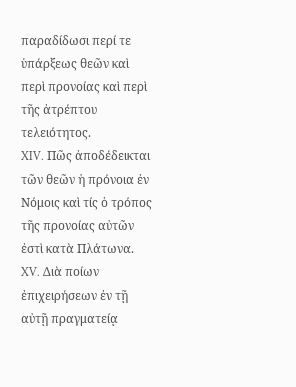παραδίδωσι περί τε ὑπάρξεως θεῶν καὶ περὶ προνοίας καὶ περὶ τῆς ἀτρέπτου τελειότητος.
XIV. Πῶς ἀποδέδεικται τῶν θεῶν ἡ πρόνοια ἐν Νόμοις καὶ τίς ὁ τρόπος τῆς προνοίας αὐτῶν ἐστὶ κατὰ Πλάτωνα.
XV. Διὰ ποίων ἐπιχειρήσεων ἐν τῇ αὐτῇ πραγματείᾳ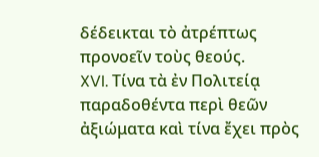δέδεικται τὸ ἀτρέπτως προνοεῖν τοὺς θεούς.
XVI. Τίνα τὰ ἐν Πολιτείᾳ παραδοθέντα περὶ θεῶν ἀξιώματα καὶ τίνα ἔχει πρὸς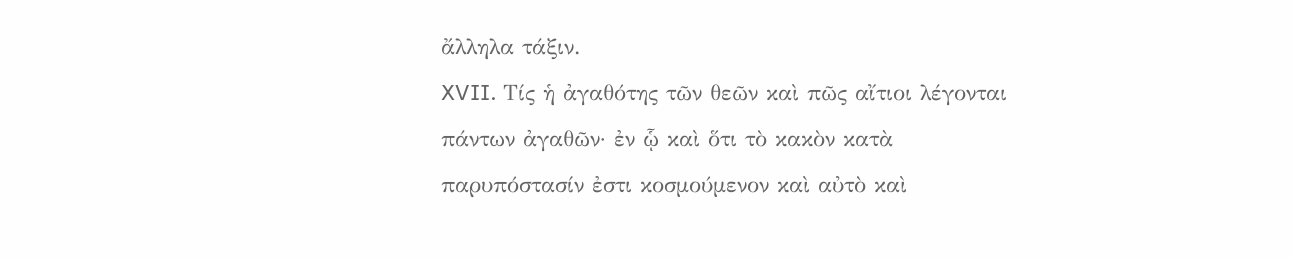ἄλληλα τάξιν.
XVII. Τίς ἡ ἀγαθότης τῶν θεῶν καὶ πῶς αἴτιοι λέγονται πάντων ἀγαθῶν· ἐν ᾧ καὶ ὅτι τὸ κακὸν κατὰ παρυπόστασίν ἐστι κοσμούμενον καὶ αὐτὸ καὶ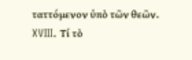ταττόμενον ὑπὸ τῶν θεῶν.
XVIII. Τί τὸ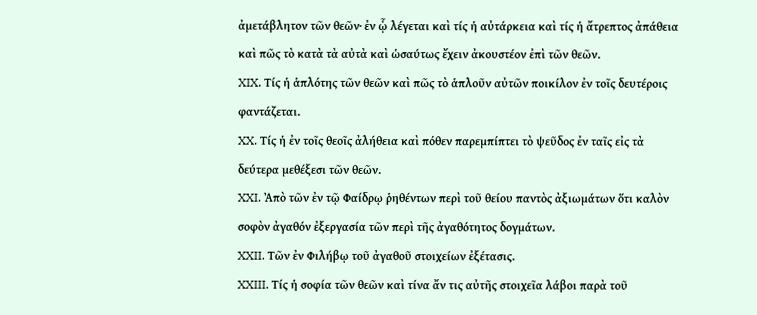ἀμετάβλητον τῶν θεῶν· ἐν ᾧ λέγεται καὶ τίς ἡ αὐτάρκεια καὶ τίς ἡ ἄτρεπτος ἀπάθεια καὶ πῶς τὸ κατὰ τὰ αὐτὰ καὶ ὡσαύτως ἔχειν ἀκουστέον ἐπὶ τῶν θεῶν.
XIX. Τίς ἡ ἁπλότης τῶν θεῶν καὶ πῶς τὸ ἁπλοῦν αὐτῶν ποικίλον ἐν τοῖς δευτέροις φαντάζεται.
XX. Τίς ἡ ἐν τοῖς θεοῖς ἀλήθεια καὶ πόθεν παρεμπίπτει τὸ ψεῦδος ἐν ταῖς εἰς τὰ δεύτερα μεθέξεσι τῶν θεῶν.
XXI. Ἀπὸ τῶν ἐν τῷ Φαίδρῳ ῥηθέντων περὶ τοῦ θείου παντὸς ἀξιωμάτων ὅτι καλὸν σοφὸν ἀγαθόν ἐξεργασία τῶν περὶ τῆς ἀγαθότητος δογμάτων.
XXII. Τῶν ἐν Φιλήβῳ τοῦ ἀγαθοῦ στοιχείων ἐξέτασις.
XXIII. Τίς ἡ σοφία τῶν θεῶν καὶ τίνα ἄν τις αὐτῆς στοιχεῖα λάβοι παρὰ τοῦ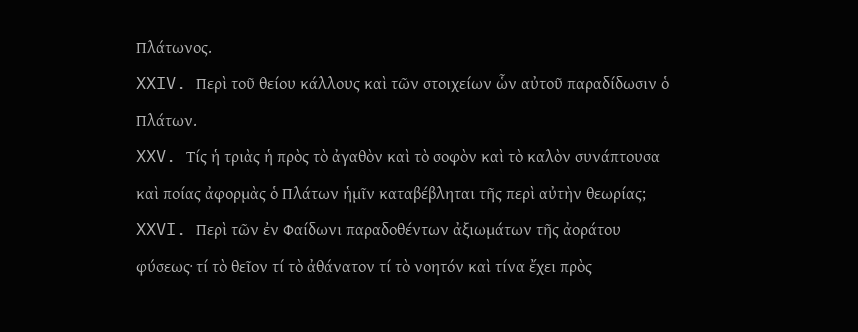Πλάτωνος.
XXIV. Περὶ τοῦ θείου κάλλους καὶ τῶν στοιχείων ὧν αὐτοῦ παραδίδωσιν ὁ Πλάτων.
XXV. Τίς ἡ τριὰς ἡ πρὸς τὸ ἀγαθὸν καὶ τὸ σοφὸν καὶ τὸ καλὸν συνάπτουσα καὶ ποίας ἀφορμὰς ὁ Πλάτων ἡμῖν καταβέβληται τῆς περὶ αὐτὴν θεωρίας;
XXVI. Περὶ τῶν ἐν Φαίδωνι παραδοθέντων ἀξιωμάτων τῆς ἀοράτου φύσεως· τί τὸ θεῖον τί τὸ ἀθάνατον τί τὸ νοητόν καὶ τίνα ἔχει πρὸς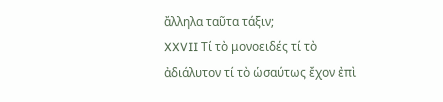ἄλληλα ταῦτα τάξιν;
XXVII Τί τὸ μονοειδές τί τὸ ἀδιάλυτον τί τὸ ὡσαύτως ἔχον ἐπὶ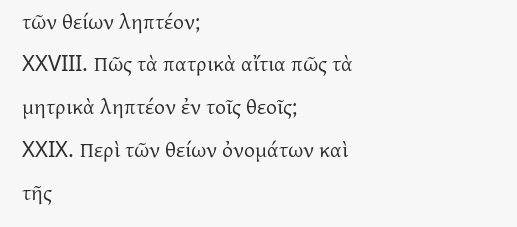τῶν θείων ληπτέον;
XXVIII. Πῶς τὰ πατρικὰ αἴτια πῶς τὰ μητρικὰ ληπτέον ἐν τοῖς θεοῖς;
XXIX. Περὶ τῶν θείων ὀνομάτων καὶ τῆς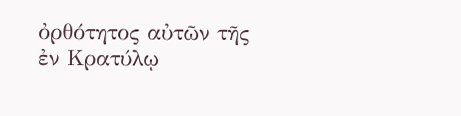ὀρθότητος αὐτῶν τῆς ἐν Κρατύλῳ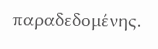παραδεδομένης.